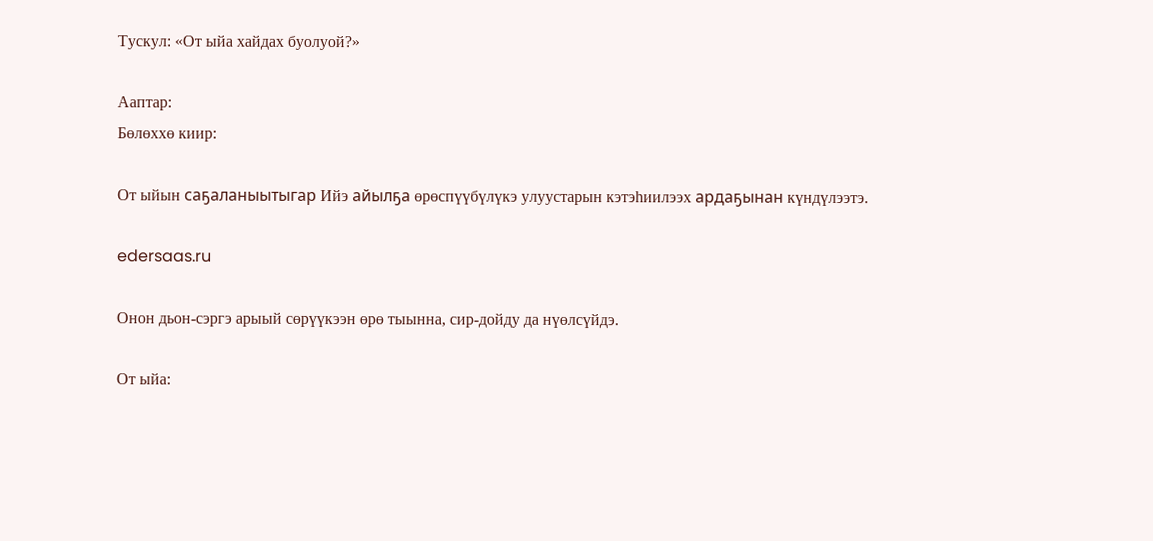Тускул: «От ыйа хайдах буолуой?»

Ааптар:
Бөлөххө киир:

От ыйын саҕаланыытыгар Ийэ айылҕа өрөспүүбүлүкэ улуустарын кэтэһиилээх ардаҕынан күндүлээтэ.

edersaas.ru

Онон дьон-сэргэ арыый сөрүүкээн өрө тыынна, сир-дойду да нүөлсүйдэ.

От ыйа: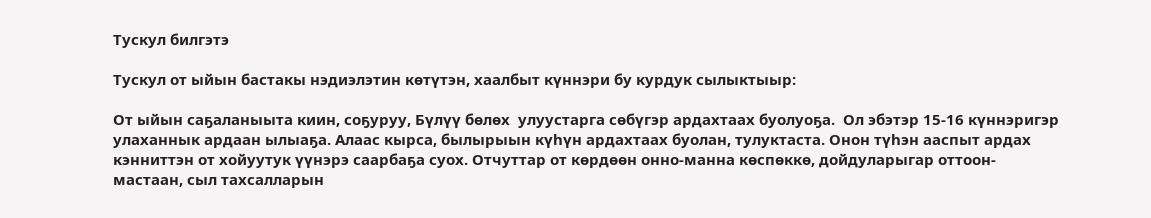Тускул билгэтэ

Тускул от ыйын бастакы нэдиэлэтин көтүтэн, хаалбыт күннэри бу курдук сылыктыыр:

От ыйын саҕаланыыта киин, соҕуруу, Бүлүү бөлөх  улуустарга сөбүгэр ардахтаах буолуоҕа.  Ол эбэтэр 15-16 күннэригэр улаханнык ардаан ылыаҕа. Алаас кырса, былырыын күһүн ардахтаах буолан, тулуктаста. Онон түһэн ааспыт ардах кэнниттэн от хойуутук үүнэрэ саарбаҕа суох. Отчуттар от көрдөөн онно-манна көспөккө, дойдуларыгар оттоон-мастаан, сыл тахсалларын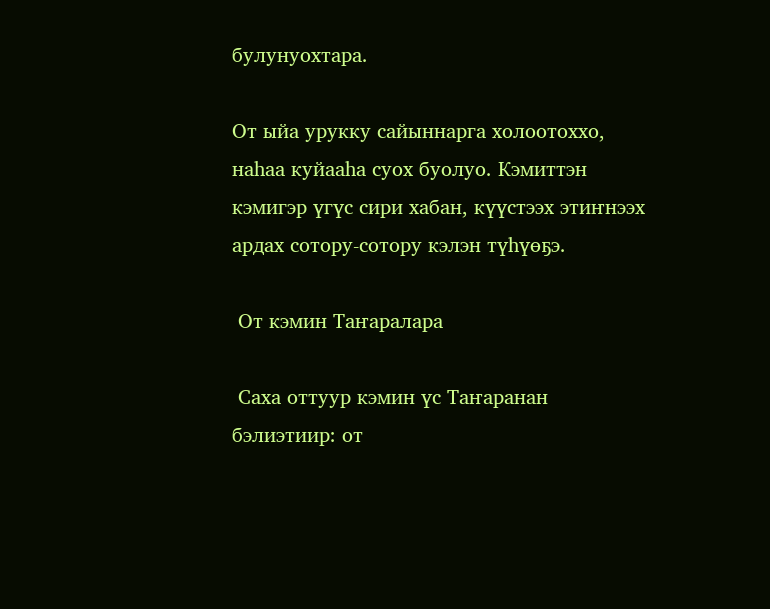булунуохтара.

От ыйа урукку сайыннарга холоотоххо, наһаа куйааһа суох буолуо. Кэмиттэн кэмигэр үгүс сири хабан, күүстээх этиҥнээх ардах сотору-сотору кэлэн түһүөҕэ.

 От кэмин Таҥаралара

 Саха оттуур кэмин үс Таҥаранан бэлиэтиир: от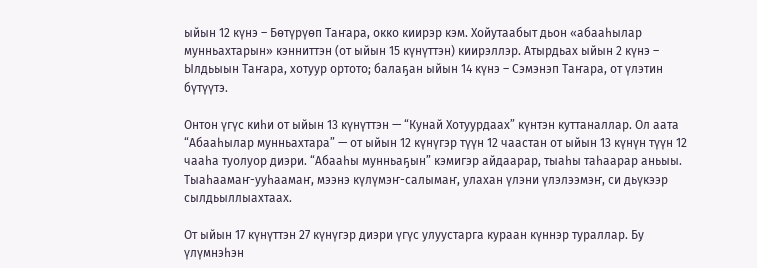ыйын 12 күнэ – Бөтүрүөп Таҥара, окко киирэр кэм. Хойутаабыт дьон «абааһылар мунньахтарын» кэнниттэн (от ыйын 15 күнүттэн) киирэллэр. Атырдьах ыйын 2 күнэ – Ылдьыын Таҥара, хотуур ортото; балаҕан ыйын 14 күнэ – Сэмэнэп Таҥара, от үлэтин бүтүүтэ.

Онтон үгүс киһи от ыйын 13 күнүттэн — “Кунай Хотуурдаах” күнтэн куттаналлар. Ол аата “Абааһылар мунньахтара” — от ыйын 12 күнүгэр түүн 12 чаастан от ыйын 13 күнүн түүн 12 чааһа туолуор диэри. “Абааһы мунньаҕын” кэмигэр айдаарар, тыаһы таһаарар аньыы. Тыаһаамаҥ-ууһаамаҥ, мээнэ күлүмэҥ-салымаҥ, улахан үлэни үлэлээмэҥ, си дьүкээр сылдьыллыахтаах.

От ыйын 17 күнүттэн 27 күнүгэр диэри үгүс улуустарга кураан күннэр тураллар. Бу үлүмнэһэн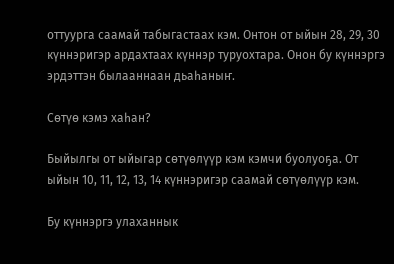оттуурга саамай табыгастаах кэм. Онтон от ыйын 28, 29, 30 күннэригэр ардахтаах күннэр туруохтара. Онон бу күннэргэ эрдэттэн былааннаан дьаһаныҥ.

Сөтүө кэмэ хаһан?

Быйылгы от ыйыгар сөтүөлүүр кэм кэмчи буолуоҕа. От ыйын 10, 11, 12, 13, 14 күннэригэр саамай сөтүөлүүр кэм.

Бу күннэргэ улаханнык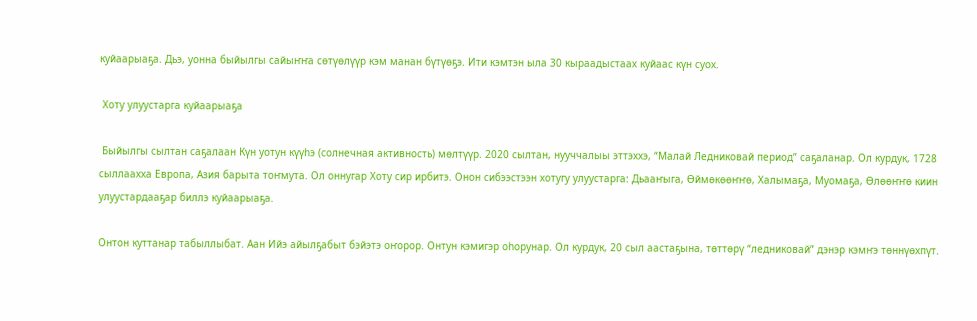куйаарыаҕа. Дьэ, уонна быйылгы сайыҥҥа сөтүөлүүр кэм манан бүтүөҕэ. Ити кэмтэн ыла 30 кыраадыстаах куйаас күн суох.

 Хоту улуустарга куйаарыаҕа

 Быйылгы сылтан саҕалаан Күн уотун күүһэ (солнечная активность) мөлтүүр. 2020 сылтан, нууччалыы эттэххэ, “Малай Ледниковай период” саҕаланар. Ол курдук, 1728 сыллаахха Европа, Азия барыта тоҥмута. Ол оннугар Хоту сир ирбитэ. Онон сибээстээн хотугу улуустарга: Дьааҥыга, Өймөкөөҥҥө, Халымаҕа, Муомаҕа, Өлөөҥҥө киин улуустардааҕар биллэ куйаарыаҕа.

Онтон куттанар табыллыбат. Аан Ийэ айылҕабыт бэйэтэ оҥорор. Онтун кэмигэр оһорунар. Ол курдук, 20 сыл аастаҕына, төттөрү “ледниковай” дэнэр кэмҥэ төннүөхпүт.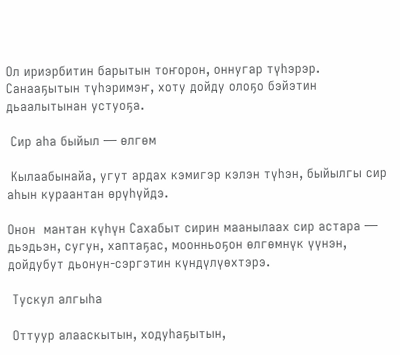Ол ириэрбитин барытын тоҥорон, оннугар түһэрэр. Санааҕытын түһэримэҥ, хоту дойду олоҕо бэйэтин дьаалытынан устуоҕа.

 Сир аһа быйыл — өлгөм

 Кылаабынайа, угут ардах кэмигэр кэлэн түһэн, быйылгы сир аһын кураантан өрүһүйдэ.

Онон  мантан күһүн Сахабыт сирин маанылаах сир астара — дьэдьэн, сугун, хаптаҕас, моонньоҕон өлгөмнүк үүнэн, дойдубут дьонун-сэргэтин күндүлүөхтэрэ.

 Тускул алгыһа

 Оттуур алааскытын, ходуһаҕытын,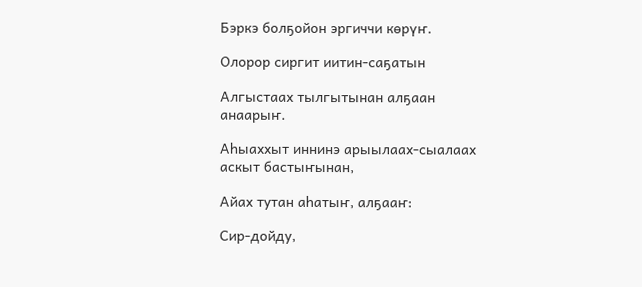Бэркэ болҕойон эргиччи көрүҥ.

Олорор сиргит иитин-саҕатын

Алгыстаах тылгытынан алҕаан анаарыҥ.

Аһыаххыт иннинэ арыылаах-сыалаах аскыт бастыҥынан,

Айах тутан аһатыҥ, алҕааҥ:

Сир-дойду,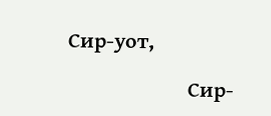Сир-уот,

                        Сир-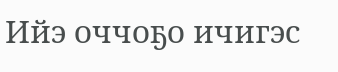Ийэ оччоҕо ичигэс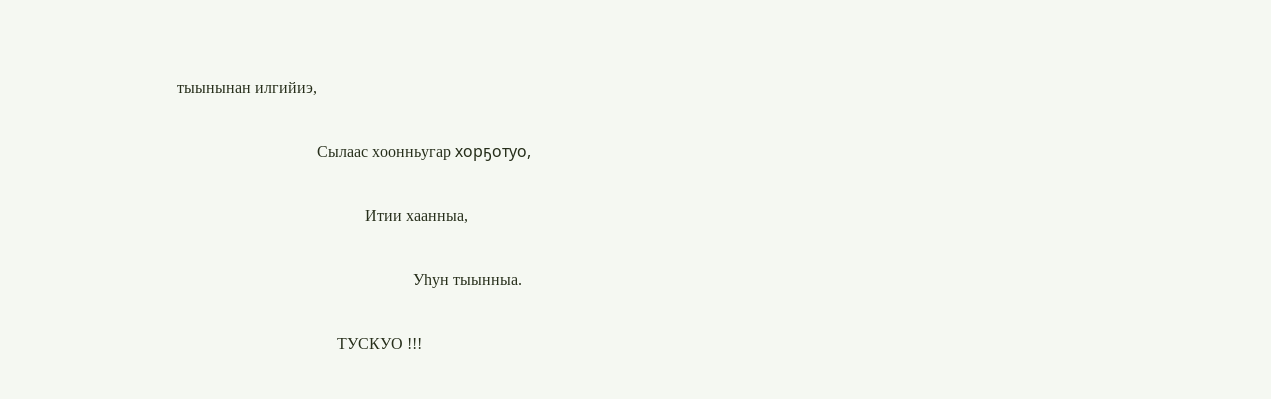тыынынан илгийиэ,

                                   Сылаас хоонньугар хорҕотуо,

                                               Итии хаанныа,

                                                           Уһун тыынныа.

                                        ТУСКУО !!!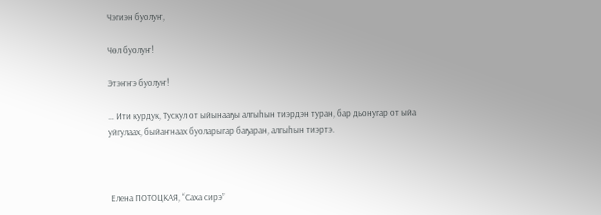Чэгиэн буолуҥ,

Чөл буолуҥ!

Этэҥҥэ буолуҥ!

… Ити курдук, Тускул от ыйынааҕы алгыһын тиэрдэн туран, бар дьонугар от ыйа  уйгулаах, быйаҥнаах буоларыгар баҕаран, алгыһын тиэртэ.



 Елена ПОТОЦКАЯ, “Саха сирэ”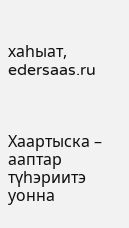хаһыат, edersaas.ru



Хаартыска – ааптар түһэриитэ уонна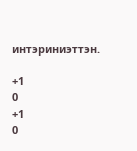интэриниэттэн.

+1
0
+1
0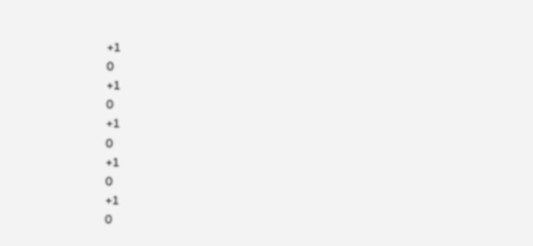+1
0
+1
0
+1
0
+1
0
+1
0